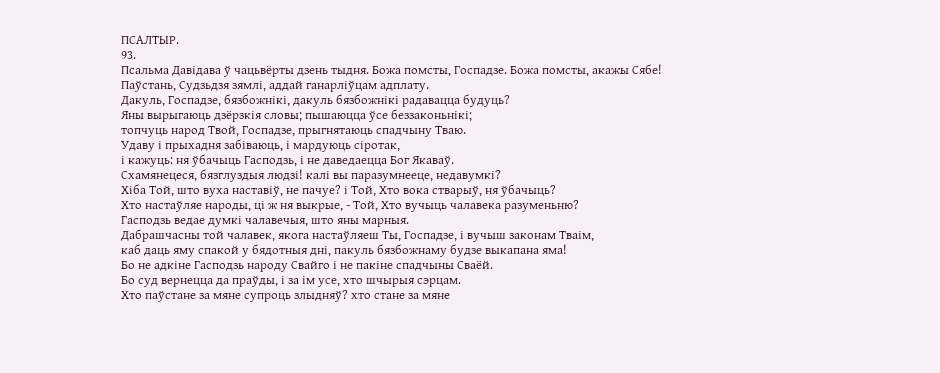ПСАЛТЫР.
93.
Псальма Давідава ў чацьвёрты дзень тыдня. Божа помсты, Госпадзе. Божа помсты, акажы Сябе!
Паўстань, Судзьдзя зямлі, аддай ганарліўцам адплату.
Дакуль, Госпадзе, бязбожнікі, дакуль бязбожнікі радавацца будуць?
Яны вырыгаюць дзёрзкія словы; пышаюцца ўсе беззаконьнікі;
топчуць народ Твой, Госпадзе, прыгнятаюць спадчыну Тваю.
Удаву і прыхадня забіваюць, і мардуюць сіротак,
і кажуць: ня ўбачыць Гасподзь, і не даведаецца Бог Якаваў.
Схамянецеся, бязглуздыя людзі! калі вы паразумнееце, недавумкі?
Хіба Той, што вуха наставіў, не пачуе? і Той, Хто вока стварыў, ня ўбачыць?
Хто настаўляе народы, ці ж ня выкрые, - Той, Хто вучыць чалавека разуменьню?
Гасподзь ведае думкі чалавечыя, што яны марныя.
Дабрашчасны той чалавек, якога настаўляеш Ты, Госпадзе, і вучыш законам Тваім,
каб даць яму спакой у бядотныя дні, пакуль бязбожнаму будзе выкапана яма!
Бо не адкіне Гасподзь народу Свайго і не пакіне спадчыны Сваёй.
Бо суд вернецца да праўды, і за ім усе, хто шчырыя сэрцам.
Хто паўстане за мяне супроць злыдняў? хто стане за мяне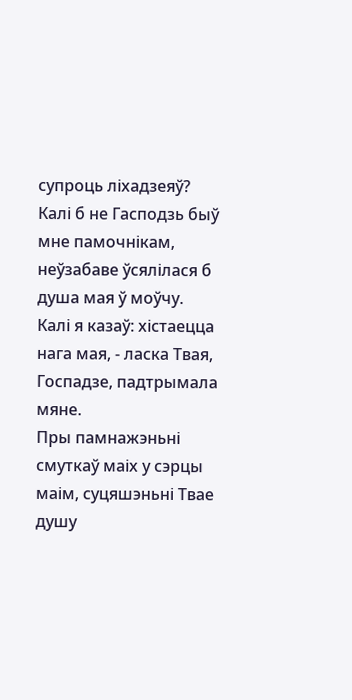супроць ліхадзеяў?
Калі б не Гасподзь быў мне памочнікам, неўзабаве ўсялілася б душа мая ў моўчу.
Калі я казаў: хістаецца нага мая, - ласка Твая, Госпадзе, падтрымала мяне.
Пры памнажэньні смуткаў маіх у сэрцы маім, суцяшэньні Твае душу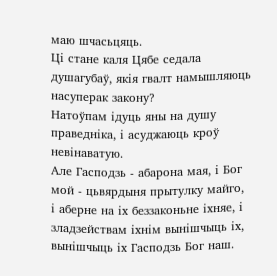маю шчасьцяць.
Ці стане каля Цябе седала душагубаў, якія гвалт намышляюць насуперак закону?
Натоўпам ідуць яны на душу праведніка, і асуджаюць кроў невінаватую.
Але Гасподзь - абарона мая, і Бог мой - цьвярдыня прытулку майго,
і аберне на іх беззаконьне іхняе, і зладзействам іхнім вынішчыць іх, вынішчыць іх Гасподзь Бог наш.